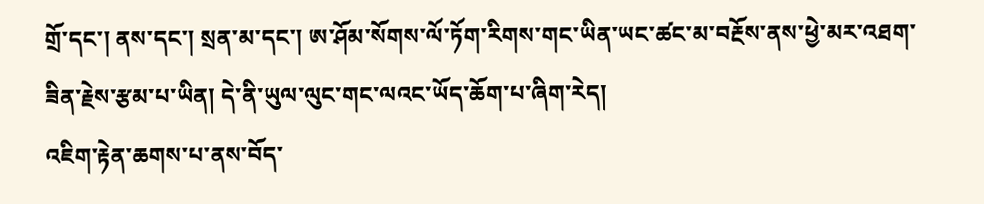གྲོ་དང་། ནས་དང་། སྲན་མ་དང་། ཨ་ཤོམ་སོགས་ལོ་ཏོག་རིགས་གང་ཡིན་ཡང་ཚང་མ་བརྔོས་ནས་ཕྱེ་མར་འཐག་ཟིན་རྗེས་རྩམ་པ་ཡིན། དེ་ནི་ཡུལ་ལུང་གང་ལའང་ཡོད་ཆོག་པ་ཞིག་རེད།
འཇིག་རྟེན་ཆགས་པ་ནས་བོད་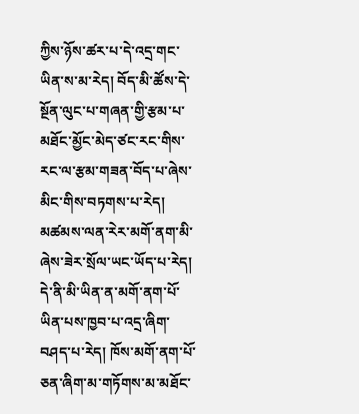ཀྱིས་ཉོས་ཚར་པ་དེ་འདྲ་གང་ཡིན་ས་མ་རེད། བོད་མི་ཚོས་དེ་སྔོན་ལུང་པ་གཞན་གྱི་རྩམ་པ་མཐོང་མྱོང་མེད་ཙང་རང་གིས་རང་ལ་རྩམ་གཟན་བོད་པ་ཞེས་མིང་གིས་བཏགས་པ་རེད། མཚམས་ལན་རེར་མགོ་ནག་མི་ཞེས་ཟེར་སྲོལ་ཡང་ཡོད་པ་རེད། དེ་ནི་མི་ཡིན་ན་མགོ་ནག་པོ་ཡིན་པས་ཁྱབ་པ་འདྲ་ཞིག་བཤད་པ་རེད། ཁོས་མགོ་ནག་པོ་ཅན་ཞིག་མ་གཏོགས་མ་མཐོང་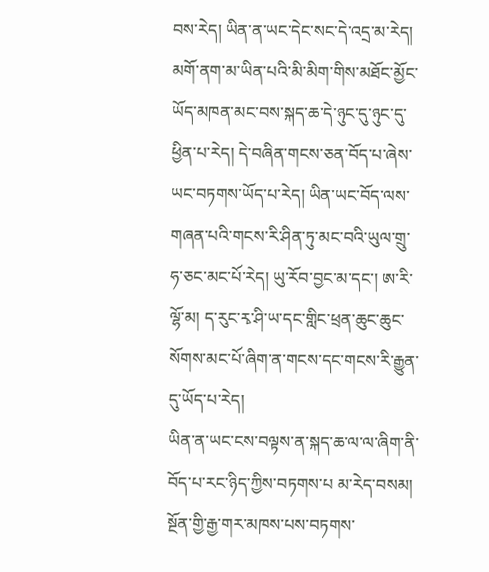བས་རེད། ཡིན་ན་ཡང་དེང་སང་དེ་འདྲ་མ་རེད། མགོ་ནག་མ་ཡིན་པའི་མི་མིག་གིས་མཐོང་མྱོང་ཡོད་མཁན་མང་བས་སྐད་ཆ་དེ་ཉུང་དུ་ཉུང་དུ་ཕྱིན་པ་རེད། དེ་བཞིན་གངས་ཅན་བོད་པ་ཞེས་ཡང་བཏགས་ཡོད་པ་རེད། ཡིན་ཡང་བོད་ལས་གཞན་པའི་གངས་རི་ཤིན་ཏུ་མང་བའི་ཡུལ་གྲུ་ཧ་ཅང་མང་པོ་རེད། ཡུ་རོབ་བྱང་མ་དང་། ཨ་རི་ལྷོ་མ། ད་རུང་རྭ་ཤི་ཡ་དང་གླིང་ཕྲན་ཆུང་ཆུང་སོགས་མང་པོ་ཞིག་ན་གངས་དང་གངས་རི་རྒྱུན་དུ་ཡོད་པ་རེད།
ཡིན་ན་ཡང་ངས་བལྟས་ན་སྐད་ཆ་ལ་ལ་ཞིག་ནི་བོད་པ་རང་ཉིད་ཀྱིས་བཏགས་པ མ་རེད་བསམ། སྔོན་གྱི་རྒྱ་གར་མཁས་པས་བཏགས་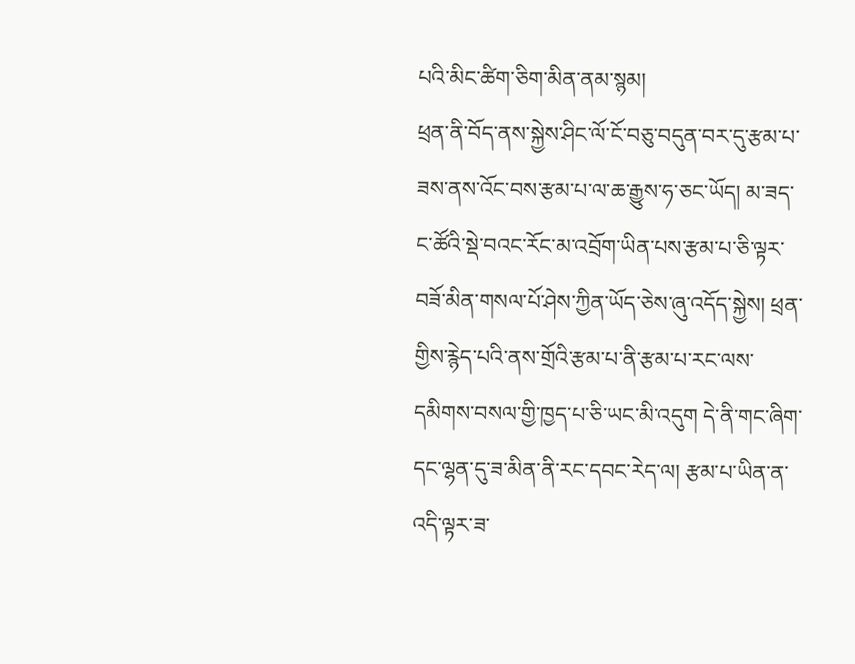པའི་མིང་ཚིག་ཅིག་མིན་ནམ་སྙམ།
ཕྲན་ནི་བོད་ནས་སྐྱེས་ཤིང་ལོ་ངོ་བཅུ་བདུན་བར་དུ་རྩམ་པ་ཟས་ནས་འོང་བས་རྩམ་པ་ལ་ཆ་རྒྱུས་ཧ་ཅང་ཡོད། མ་ཟད་ང་ཚོའི་སྡེ་བའང་རོང་མ་འབྲོག་ཡིན་པས་རྩམ་པ་ཅི་ལྟར་བཟོ་མིན་གསལ་པོ་ཤེས་ཀྱིན་ཡོད་ཅེས་ཞུ་འདོད་སྐྱེས། ཕྲན་གྱིས་རྙེད་པའི་ནས་གྲོའི་རྩམ་པ་ནི་རྩམ་པ་རང་ལས་དམིགས་བསལ་གྱི་ཁྱད་པ་ཅི་ཡང་མི་འདུག དེ་ནི་གང་ཞིག་དང་ལྷན་དུ་ཟ་མིན་ནི་རང་དབང་རེད་ལ། རྩམ་པ་ཡིན་ན་འདི་ལྟར་ཟ་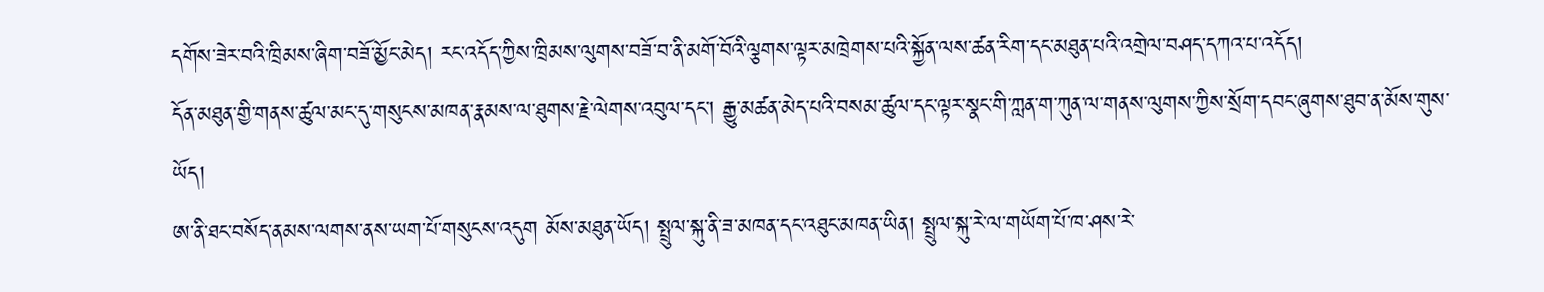དགོས་ཟེར་བའི་ཁྲིམས་ཞིག་བཟོ་མྱོང་མེད། རང་འདོད་ཀྱིས་ཁྲིམས་ལུགས་བཟོ་བ་ནི་མགོ་བོའི་ལྕགས་ལྟར་མཁྲེགས་པའི་སྐྱོན་ལས་ཚན་རིག་དང་མཐུན་པའི་འགྲེལ་བཤད་དཀའ་པ་འདོད།
དོན་མཐུན་གྱི་གནས་ཚུལ་མང་དུ་གསུངས་མཁན་རྣམས་ལ་ཐུགས་རྗེ་ལེགས་འབུལ་དང་། རྒྱུ་མཚན་མེད་པའི་བསམ་ཚུལ་དང་ལྟར་སྣང་གི་ཀླན་ག་ཀུན་ལ་གནས་ལུགས་ཀྱིས་སྲོག་དབང་ཞུགས་ཐུབ་ན་མོས་གུས་ཡོད།
ཨ་ནི་ཐང་བསོད་ནམས་ལགས་ནས་ཡག་པོ་གསུངས་འདུག མོས་མཐུན་ཡོད། སྤྲུལ་སྐུ་ནི་ཟ་མཁན་དང་འཐུང་མཁན་ཡིན། སྤྲུལ་སྐུ་རེ་ལ་གཡོག་པོ་ཁ་ཤས་རེ་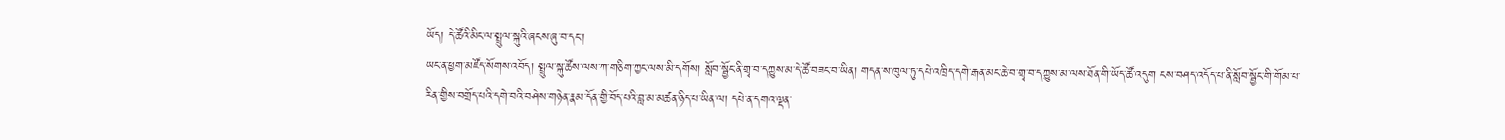ཡོད། དེ་ཚོའི་མིང་ལ་སྤྲུལ་སྐུའི་ཞངས་ཞུ་བ་དང་།
ཡང་ན་ཕྱག་མཛོད་སོགས་འབོད། སྤྲུལ་སྐུ་ཚོས་ལས་ཀ་གཅིག་ཀྱང་ལས་མི་དགོས། སློབ་སྦྱོང་ནི་གྲྭ་བ་དཀྱུས་མ་དེ་ཚོ་བཟང་བ་ཡིན། གདན་ས་ཁུལ་ཏུ་དཔེ་འཁྲིད་དགེ་རྒན་མང་ཆེ་བ་གྲྭ་བ་དཀྱུས་མ་ལས་ཐོན་གི་ཡོད་ཚོ་འདུག ངས་བཤད་འདོད་པ་ནི་སློབ་སྦྱོང་གི་གོམ་པ་རིན་གྱིས་བགྲོད་པའི་དགེ་བའི་བཤེས་གཉེན་རྣམ་དོན་གྱི་བོད་པའི་བླ་མ་མཚན་ཉིད་པ་ཡིན་ལ། དཔེ་ན་དགའ་ལྡན་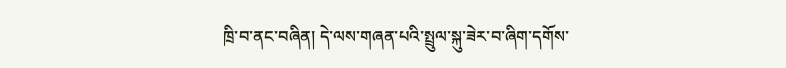ཁྲི་བ་ནང་བཞིན། དེ་ལས་གཞན་པའི་སྤྲུལ་སྐུ་ཟེར་བ་ཞིག་དགོས་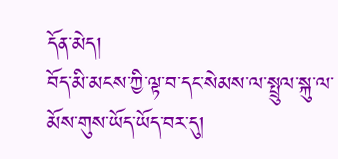དོན་མེད།
བོད་མི་མངས་ཀྱི་ལྟ་བ་དང་སེམས་ལ་སྤྲུལ་སྐུ་ལ་མོས་གུས་ཡོད་ཡོད་བར་དུ།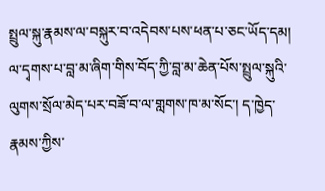སྤྲུལ་སྐུ་རྣམས་ལ་བསྐུར་བ་འདེབས་པས་ཕན་པ་ཅང་ཡོད་དམ། ལ་དྭགས་པ་བླ་མ་ཞིག་གིས་བོད་ཀྱི་བླ་མ་ཆེན་པོས་སྤྲུལ་སྐུའི་ལུགས་སྲོལ་མེད་པར་བཟོ་བ་ལ་གླགས་ཁ་མ་སོང་། ད་ཁྱེད་རྣམས་ཀྱིས་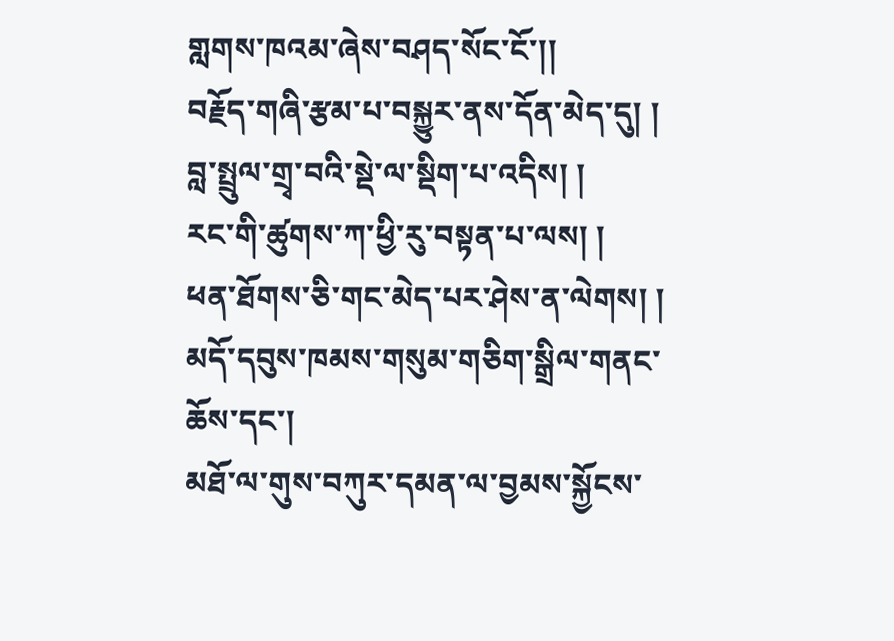གླགས་ཁའམ་ཞེས་བཤད་སོང་ངོ་།།
བརྗོད་གཞི་རྩམ་པ་བསྐྱུར་ནས་དོན་མེད་དུ། །
བླ་སྤྲུལ་གྲྭ་བའི་སྡེ་ལ་སྡིག་པ་འདིས། །
རང་གི་ཚུགས་ཀ་ཕྱི་རུ་བསྟན་པ་ལས། །
ཕན་ཐོགས་ཅི་གང་མེད་པར་ཤེས་ན་ལེགས། །
མདོ་དབུས་ཁམས་གསུམ་གཅིག་སྒྲིལ་གནང་ཆོས་དང་།
མཐོ་ལ་གུས་བཀུར་དམན་ལ་བྱམས་སྐྱོངས་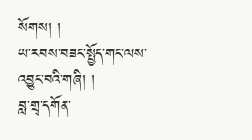སོགས། །
ཡ་རབས་བཟང་སྤྱོད་གང་ལས་འབྱུང་བའི་གཞི། །
བླ་གྲྭ་དགོན་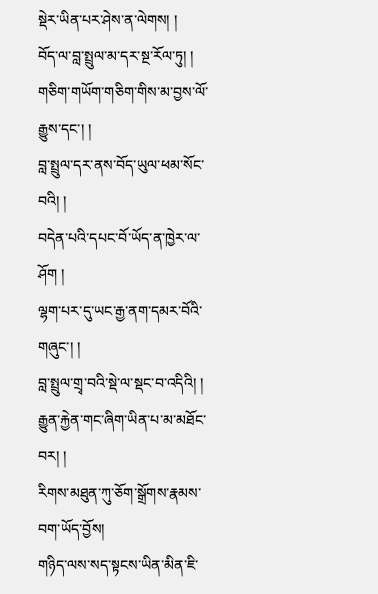སྡེར་ཡིན་པར་ཤེས་ན་ལེགས། །
བོད་ལ་བླ་སྤྲུལ་མ་དར་སྔ་རོལ་ཏུ། །
གཅིག་གཡོག་གཅིག་གིས་མ་བྱས་ལོ་རྒྱུས་དང་། །
བླ་སྤྲུལ་དར་ནས་བོད་ཡུལ་ཕམ་སོང་བའི། །
བདེན་པའི་དཔང་བོ་ཡོད་ན་ཁྱེར་ལ་ཤོག །
ལྷག་པར་དུ་ཡང་རྒྱ་ནག་དམར་བོའི་གཞུང་། །
བླ་སྤྲུལ་གྲྭ་བའི་སྡེ་ལ་སྡང་བ་འདིའི། །
རྒྱུན་རྐྱེན་གང་ཞིག་ཡིན་པ་མ་མཐོང་བར། །
རིགས་མཐུན་ཀུ་ཅོག་སྒྲོགས་རྣམས་བག་ཡོད་བྱོས།
གཉིད་ལས་སད་སྟངས་ཡིན་མིན་ཇི་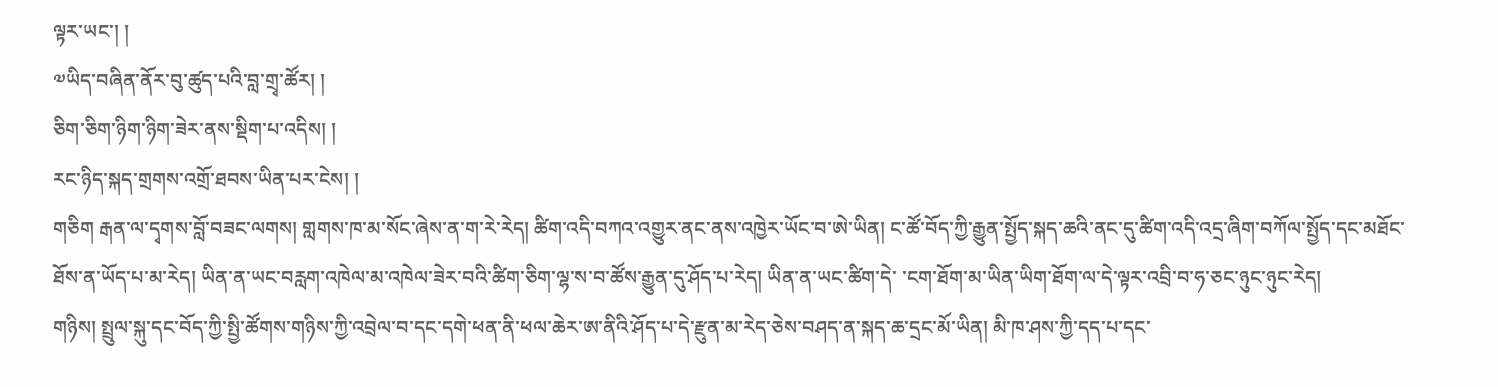ལྟར་ཡང་། །
༧ཡིད་བཞིན་ནོར་བུ་ཚུད་པའི་བླ་གྲྭ་ཚོར། །
ཅིག་ཅིག་ཉིག་ཉིག་ཟེར་ནས་སྡིག་པ་འདིས། །
རང་ཉིད་སྐད་གྲགས་འགྲོ་ཐབས་ཡིན་པར་ངེས། །
གཅིག རྒན་ལ་དྭགས་བློ་བཟང་ལགས། གླགས་ཁ་མ་སོང་ཞེས་ན་ག་རེ་རེད། ཚིག་འདི་བཀའ་འགྱུར་ནང་ནས་འཁྱེར་ཡོང་བ་ཨེ་ཡིན། ང་ཚོ་བོད་ཀྱི་རྒྱུན་སྤྱོད་སྐད་ཆའི་ནང་དུ་ཚིག་འདི་འདྲ་ཞིག་བཀོལ་སྤྱོད་དང་མཐོང་ཐོས་ན་ཡོད་པ་མ་རེད། ཡིན་ན་ཡང་བརླག་འཁེལ་མ་འཁེལ་ཟེར་བའི་ཚིག་ཅིག་ལྷ་ས་བ་ཚོས་རྒྱུན་དུ་ཤོད་པ་རེད། ཡིན་ན་ཡང་ཚིག་དེ་ ་ངག་ཐོག་མ་ཡིན་ཡིག་ཐོག་ལ་དེ་ལྟར་འབྲི་བ་ཧ་ཅང་ཉུང་ཉུང་རེད།
གཉིས། སྤྲུལ་སྐུ་དང་བོད་ཀྱི་སྤྱི་ཚོགས་གཉིས་ཀྱི་འབྲེལ་བ་དང་དགེ་ཕན་ནི་ཕལ་ཆེར་ཨ་ནིའི་ཤོད་པ་དེ་རྫུན་མ་རེད་ཅེས་བཤད་ན་སྐད་ཆ་དྲང་མོ་ཡིན། མི་ཁ་ཤས་ཀྱི་དད་པ་དང་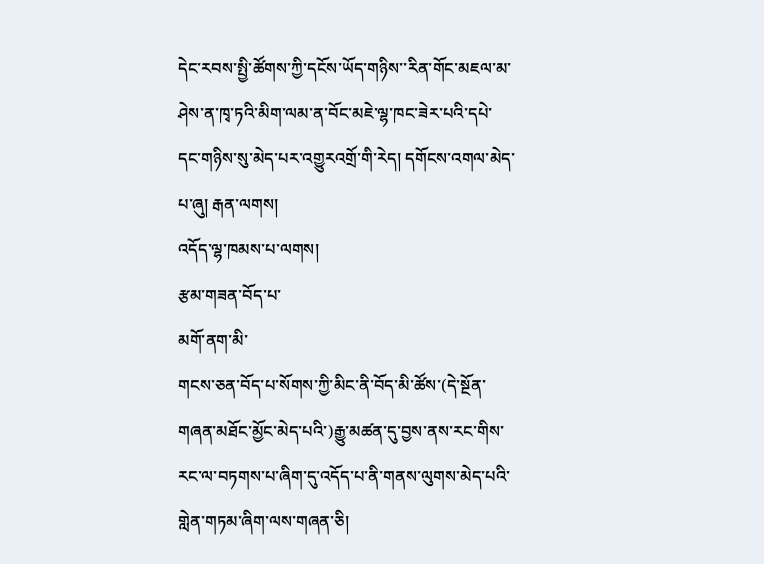དེང་རབས་སྤྱི་ཚོགས་ཀྱི་དངོས་ཡོད་གཉིས་་རིན་གོང་མཇལ་མ་ཤེས་ན་ཁྭ་ཏའི་མིག་ལམ་ན་བོང་མཇེ་ལྷ་ཁང་ཟེར་པའི་དཔེ་དང་གཉིས་སུ་མེད་པར་འགྱུརའགྲོ་གི་རེད། དགོངས་འགལ་མེད་པ་ཞུ། རྒན་ལགས།
འདོད་ལྷ་ཁམས་པ་ལགས།
རྩམ་གཟན་བོད་པ་
མགོ་ནག་མི་
གངས་ཅན་བོད་པ་སོགས་ཀྱི་མིང་ནི་བོད་མི་ཚོས་(དེ་སྔོན་གཞན་མཐོང་མྱོང་མེད་པའི་)རྒྱུ་མཚན་དུ་བྱས་ནས་རང་གིས་རང་ལ་བཏགས་པ་ཞིག་དུ་འདོད་པ་ནི་གནས་ལུགས་མེད་པའི་གླེན་གཏམ་ཞིག་ལས་གཞན་ཅི།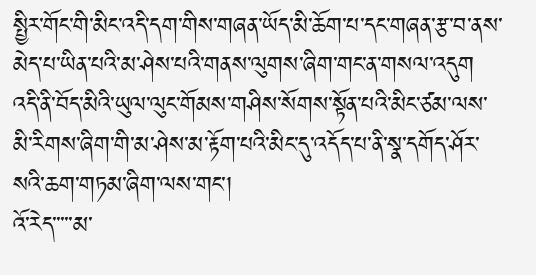སྤྱིར་གོང་གི་མིང་འདི་དག་གིས་གཞན་ཡོད་མི་ཆོག་པ་དང་གཞན་རྩ་བ་ནས་མེད་པ་ཡིན་པའི་མ་ཤེས་པའི་གནས་ལུགས་ཞིག་གང་ན་གསལ་འདུག
འདི་ནི་བོད་མིའི་ཡུལ་ལུང་གོམས་གཤིས་སོགས་སྟོན་པའི་མིང་ཙམ་ལས་མི་རིགས་ཞིག་གི་མ་ཤེས་མ་རྟོག་པའི་མིང་དུ་འདོད་པ་ནི་སྣ་དགོད་ཤོར་སའི་ཆག་གཏམ་ཞིག་ལས་གང་།
འོ་རེད་་་་་མ་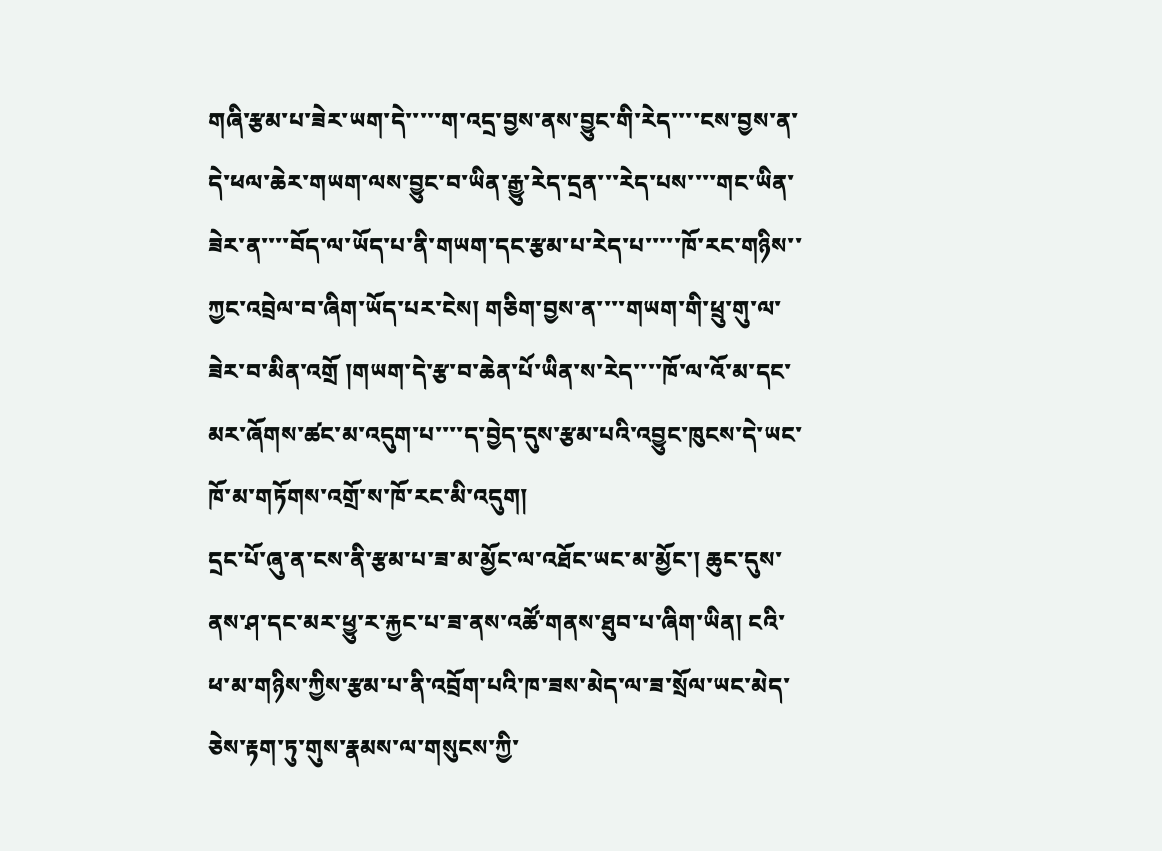གཞི་རྩམ་པ་ཟེར་ཡག་དེ་་་་་ག་འདྲ་བྱས་ནས་བྱུང་གི་རེད་་་་ངས་བྱས་ན་དེ་ཕལ་ཆེར་གཡག་ལས་བྱུང་བ་ཡིན་རྒྱུ་རེད་དྲན་་་རེད་པས་་་་གང་ཡིན་ཟེར་ན་་་་བོད་ལ་ཡོད་པ་ནི་གཡག་དང་རྩམ་པ་རེད་པ་་་་་ཁོ་རང་གཉིས་་ཀྱང་འབྲེལ་བ་ཞིག་ཡོད་པར་ངེས། གཅིག་བྱས་ན་་་་གཡག་གི་ཕྲུ་གུ་ལ་ཟེར་བ་མིན་འགྲོ །གཡག་དེ་རྩ་བ་ཆེན་པོ་ཡིན་ས་རེད་་་་ཁོ་ལ་འོ་མ་དང་མར་ཞོགས་ཚང་མ་འདུག་པ་་་་ད་བྱེད་དུས་རྩམ་པའི་འབྱུང་ཁུངས་དེ་ཡང་ཁོ་མ་གཏོགས་འགྲོ་ས་ཁོ་རང་མི་འདུག།
དྲང་པོ་ཞུ་ན་ངས་ནི་རྩམ་པ་ཟ་མ་མྱོང་ལ་འཐོང་ཡང་མ་མྱོང་། ཆུང་དུས་ནས་ཤ་དང་མར་ཕྱུ་ར་རྐྱང་པ་ཟ་ནས་འཚོ་གནས་ཐུབ་པ་ཞིག་ཡིན། ངའི་ཕ་མ་གཉིས་ཀྱིས་རྩམ་པ་ནི་འབྲོག་པའི་ཁ་ཟས་མེད་ལ་ཟ་སྲོལ་ཡང་མེད་ཅེས་རྟག་ཏུ་གུས་རྣམས་ལ་གསུངས་ཀྱི་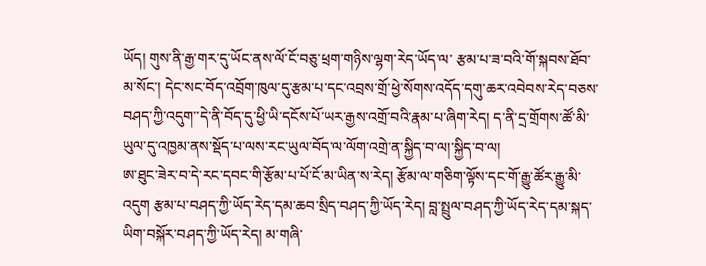ཡོད། གུས་ནི་རྒྱ་གར་དུ་ཡོང་ནས་ལོ་ངོ་བཅུ་ཕྲག་གཉིས་ལྷག་རེད་ཡོད་ལ་ རྩམ་པ་ཟ་བའི་གོ་སྐབས་ཐོབ་མ་སོང་། དེང་སང་བོད་འབྲོག་ཁུལ་དུ་རྩམ་པ་དང་འབྲས་གྲོ་ཕྱེ་སོགས་འདོད་དགུ་ཆར་འབེབས་རེད་བཅས་བཤད་ཀྱི་འདུག་་དེ་ནི་བོད་དུ་ཕྱི་ཡི་དངོས་པོ་ཡར་རྒྱས་འགྲོ་བའི་རྣམ་པ་ཞིག་རེད། ད་ནི་དྲ་གྲོགས་ཚོ་མི་ཡུལ་དུ་འཁྱམ་ནས་སྡོད་པ་ལས་རང་ཡུལ་བོད་ལ་ལོག་འགྲེ་ན་སྐྱིད་བ་ལ།་སྐྱིད་བ་ལ།
ཨ་ཐུང་ཟེར་བ་དེ་རང་དབང་གི་རྩོམ་པ་པོ་ངོ་མ་ཡིན་ས་རེད། རྩོམ་ལ་གཅིག་ལྟོས་དང་གོ་རྒྱུ་ཚོར་རྒྱུ་མི་འདུག རྩམ་པ་བཤད་ཀྱི་ཡོད་རེད་དམ་ཆབ་སྲིད་བཤད་ཀྱི་ཡོད་རེད། བླ་སྤྲུལ་བཤད་ཀྱི་ཡོད་རེད་དམ་སྐད་ཡིག་བསྐོར་བཤད་ཀྱི་ཡོད་རེད། མ་གཞི་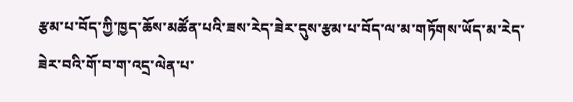རྩམ་པ་བོད་ཀྱི་ཁྱད་ཆོས་མཚོན་པའི་ཟས་རེད་ཟེར་དུས་རྩམ་པ་བོད་ལ་མ་གཏོགས་ཡོད་མ་རེད་ཟེར་བའི་གོ་བ་ག་འདྲ་ལེན་པ་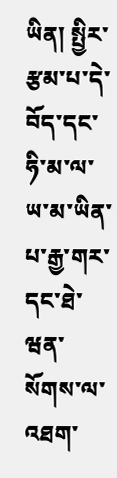ཡིན། སྤྱིར་རྩམ་པ་དེ་བོད་དང་ཧི་མ་ལ་ཡ་མ་ཡིན་པ་རྒྱ་གར་དང་ཐེ་ཝན་སོགས་ལ་འཐག་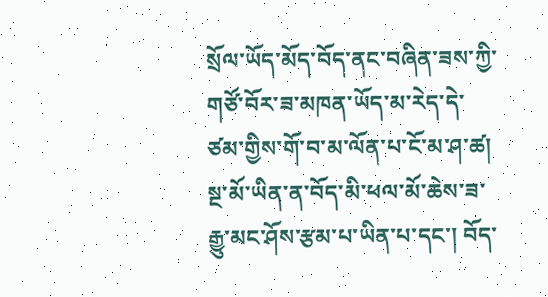སྲོལ་ཡོད་མོད་བོད་ནང་བཞིན་ཟས་ཀྱི་གཙོ་བོར་ཟ་མཁན་ཡོད་མ་རེད་དེ་ཙམ་གྱིས་གོ་བ་མ་ལོན་པ་ངོ་མ་ཤ་ཚ།
སྔ་མོ་ཡིན་ན་བོད་མི་ཕལ་མོ་ཆེས་ཟ་རྒྱུ་མང་ཤོས་རྩམ་པ་ཡིན་པ་དང་། བོད་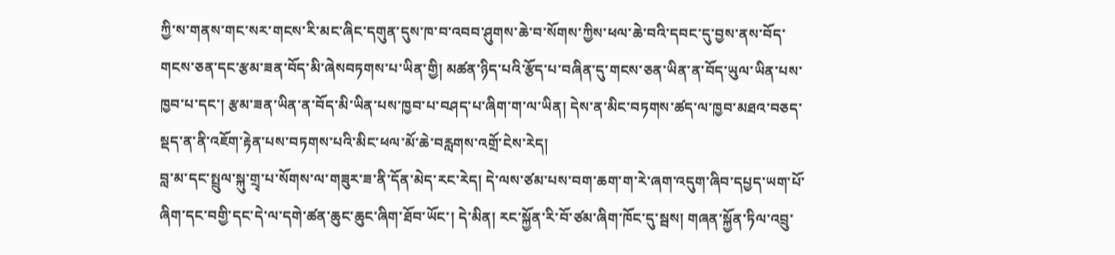ཀྱི་ས་གནས་གང་སར་གངས་རི་མང་ཞིང་དགུན་དུས་ཁ་བ་འབབ་ཤུགས་ཆེ་བ་སོགས་ཀྱིས་ཕལ་ཆེ་བའི་དབང་དུ་བྱས་ནས་བོད་གངས་ཅན་དང་རྩམ་ཟན་བོད་མི་ཞེསབཏགས་པ་ཡིན་གྱི། མཚན་ཉིད་པའི་རྩོད་པ་བཞིན་དུ་གངས་ཅན་ཡིན་ན་བོད་ཡུལ་ཡིན་པས་ཁྱབ་པ་དང་། རྩམ་ཟན་ཡིན་ན་བོད་མི་ཡིན་པས་ཁྱབ་པ་བཤད་པ་ཞིག་ག་ལ་ཡིན། དེས་ན་མིང་བཏགས་ཚད་ལ་ཁྱབ་མཐའ་བཅད་སྡད་ན་ནི་འཇོག་རྟེན་པས་བཏགས་པའི་མིང་ཕལ་མོ་ཆེ་བརླགས་འགྲོ་ངེས་རེད།
བླ་མ་དང་སྤྲུལ་སྐུ་གྲྭ་པ་སོགས་ལ་གཟུར་ཟ་ནི་དོན་མེད་རང་རེད། དེ་ལས་ཙམ་པས་བག་ཆག་ག་རེ་ཞག་འདུག་ཞིབ་དཔྱད་ཡག་པོ་ཞིག་དང་བགྱི་དང་དེ་ལ་དགེ་ཚན་ཆུང་ཆུང་ཞིག་ཐོབ་ཡོང་། དེ་མིན། རང་སྐྱོན་རི་བོ་ཙམ་ཞིག་ཁོང་དུ་སྦས། གཞན་སྐྱོན་ཏིལ་འབྲུ་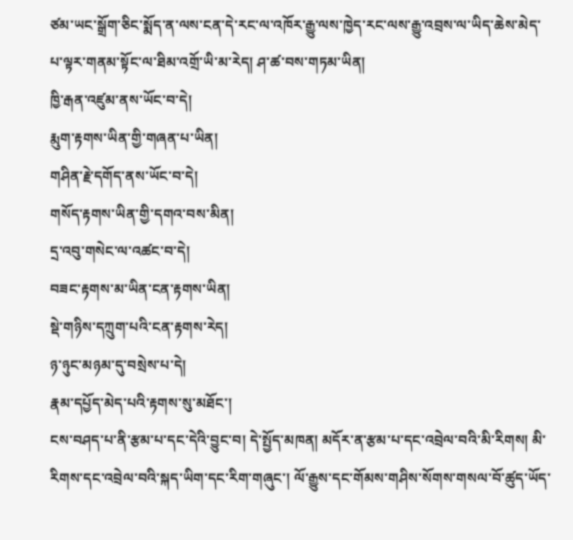ཙམ་ཡང་སྒྲོག་ཅིང་སྨོད་ན་ལས་ངན་དེ་རང་ལ་འཁོར་རྒྱུ་ལས་ཁྱེད་རང་ལས་རྒྱུ་འབྲས་ལ་ཡིད་ཆེས་མེད་པ་ལྟར་གནམ་སྟོང་ལ་ཐིམ་འགྲོ་ཡི་མ་རེད། ཤ་ཚ་བས་གཏམ་ཡིན།
ཁྱི་རྒན་འཛུམ་ནས་ཡོང་བ་དེ།
རྨུག་རྟགས་ཡིན་གྱི་གཞན་པ་ཡིན།
གཤིན་རྗེ་དགོད་ནས་ཡོང་བ་དེ།
གསོད་རྟགས་ཡིན་གྱི་དགའ་བས་མིན།
དྲ་འབུ་གསེང་ལ་འཚང་བ་དེ།
བཟང་རྟགས་མ་ཡིན་ངན་རྟགས་ཡིན།
སྡེ་གཉིས་དཀྲུག་པའི་ངན་རྟགས་རེད།
ཉ་ཉུང་མཉམ་དུ་བསྲེས་པ་དེ།
རྣམ་དཔྱོད་མེད་པའི་རྟགས་སུ་མཐོང་།
ངས་བཤད་པ་ནི་རྩམ་པ་དང་དེའི་བྱུང་བ། དེ་སྤྱོད་མཁན། མདོར་ན་རྩམ་པ་དང་འབྲེལ་བའི་མི་རིགས། མི་རིགས་དང་འབྲེལ་བའི་སྐད་ཡིག་དང་རིག་གཞུང་། ལོ་རྒྱུས་དང་གོམས་གཤིས་སོགས་གསལ་བོ་ཚུད་ཡོད་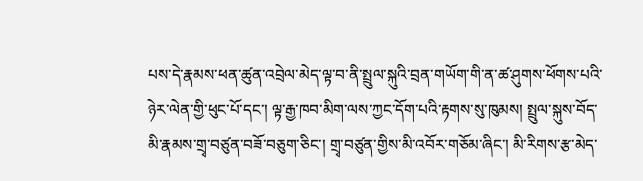པས་དེ་རྣམས་ཕན་ཚུན་འབྲེལ་མེད་ལྟ་བ་ནི་སྤྲུལ་སྐུའི་བྲན་གཡོག་གི་ན་ཚ་ཤུགས་ཕོགས་པའི་ཉེར་ལེན་གྱི་ཕུང་པོ་དང་། ལྟ་རྒྱ་ཁབ་མིག་ལས་ཀྱང་དོག་པའི་རྟགས་སུ་ཁུམས། སྤྲུལ་སྐུས་བོད་མི་རྣམས་གྲྭ་བཙུན་བཟོ་བཅུག་ཅིང་། གྲྭ་བཙུན་གྱིས་མི་འབོར་གཅོམ་ཞིང་། མི་རིགས་རྩ་མེད་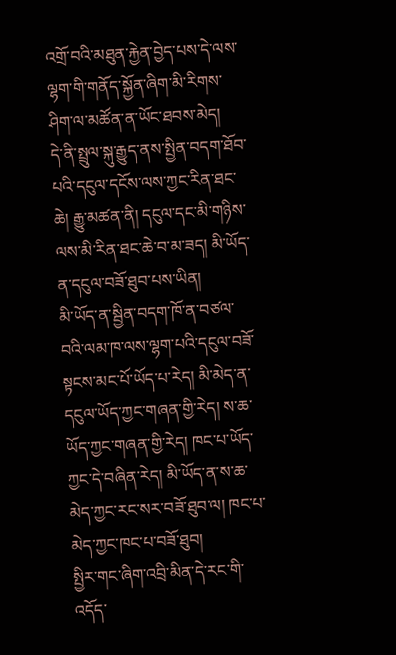འགྲོ་བའི་མཐུན་རྐྱེན་བྱེད་པས་དེ་ལས་ལྷག་གི་གནོད་སྐྱོན་ཞིག་མི་རིགས་ཤིག་ལ་མཚོན་ན་ཡོང་ཐབས་མེད།
དེ་ནི་སྤྲུལ་སྐུ་རྒྱུད་ནས་སྤྱིན་བདག་ཐོབ་པའི་དངུལ་དངོས་ལས་ཀྱང་རིན་ཐང་ཆེ། རྒྱུ་མཚན་ནི། དངུལ་དང་མི་གཉིས་ལས་མི་རིན་ཐང་ཆེ་བ་མ་ཟད། མི་ཡོད་ན་དངུལ་བཟོ་ཐུབ་པས་ཡིན།
མི་ཡོད་ན་སྦྱིན་བདག་ཁོ་ན་བཙལ་བའི་ལམ་ཁ་ལས་ལྷག་པའི་དངུལ་བཟོ་སྟངས་མང་པོ་ཡོད་པ་རེད། མི་མེད་ན་དངུལ་ཡོད་ཀྱང་གཞན་གྱི་རེད། ས་ཆ་ཡོད་ཀྱང་གཞན་གྱི་རེད། ཁང་པ་ཡོད་ཀྱང་དེ་བཞིན་རེད། མི་ཡོད་ན་ས་ཆ་མེད་ཀྱང་རང་སར་བཟོ་ཐུབ་ལ། ཁང་པ་མེད་ཀྱང་ཁང་པ་བཟོ་ཐུབ།
སྤྱིར་གང་ཞིག་འབྲི་མིན་དེ་རང་གི་འདོད་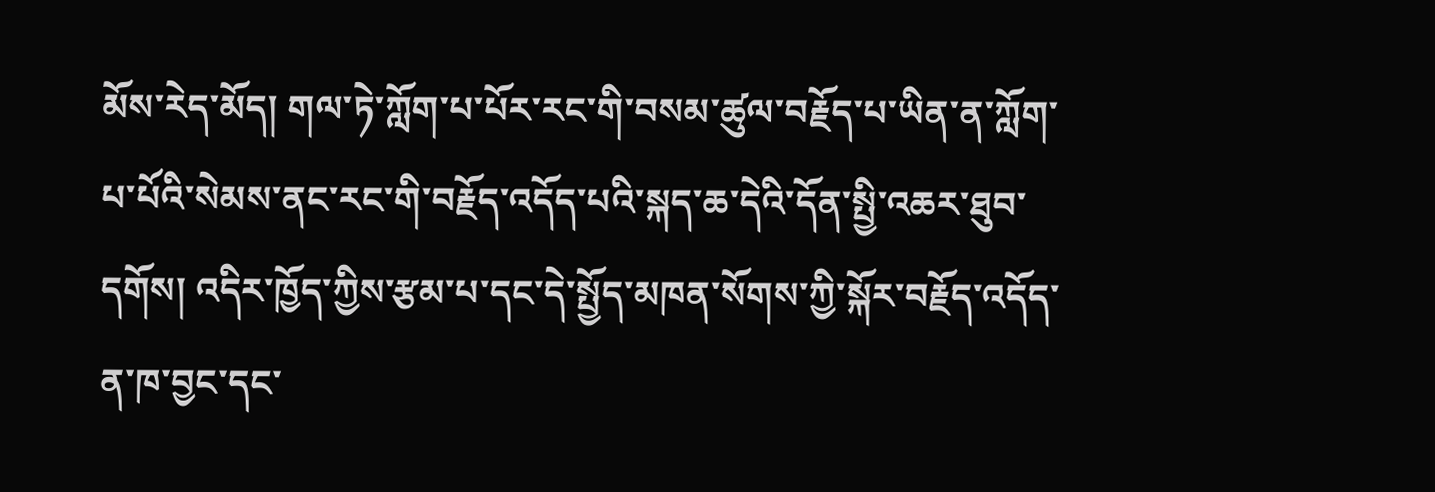མོས་རེད་མོད། གལ་ཏེ་ཀློག་པ་པོར་རང་གི་བསམ་ཚུལ་བརྗོད་པ་ཡིན་ན་ཀློག་པ་པོའི་སེམས་ནང་རང་གི་བརྗོད་འདོད་པའི་སྐད་ཆ་དེའི་དོན་སྤྱི་འཆར་ཐུབ་དགོས། འདིར་ཁྱོད་ཀྱིས་རྩམ་པ་དང་དེ་སྤྱོད་མཁན་སོགས་ཀྱི་སྐོར་བརྗོད་འདོད་ན་ཁ་བྱང་དང་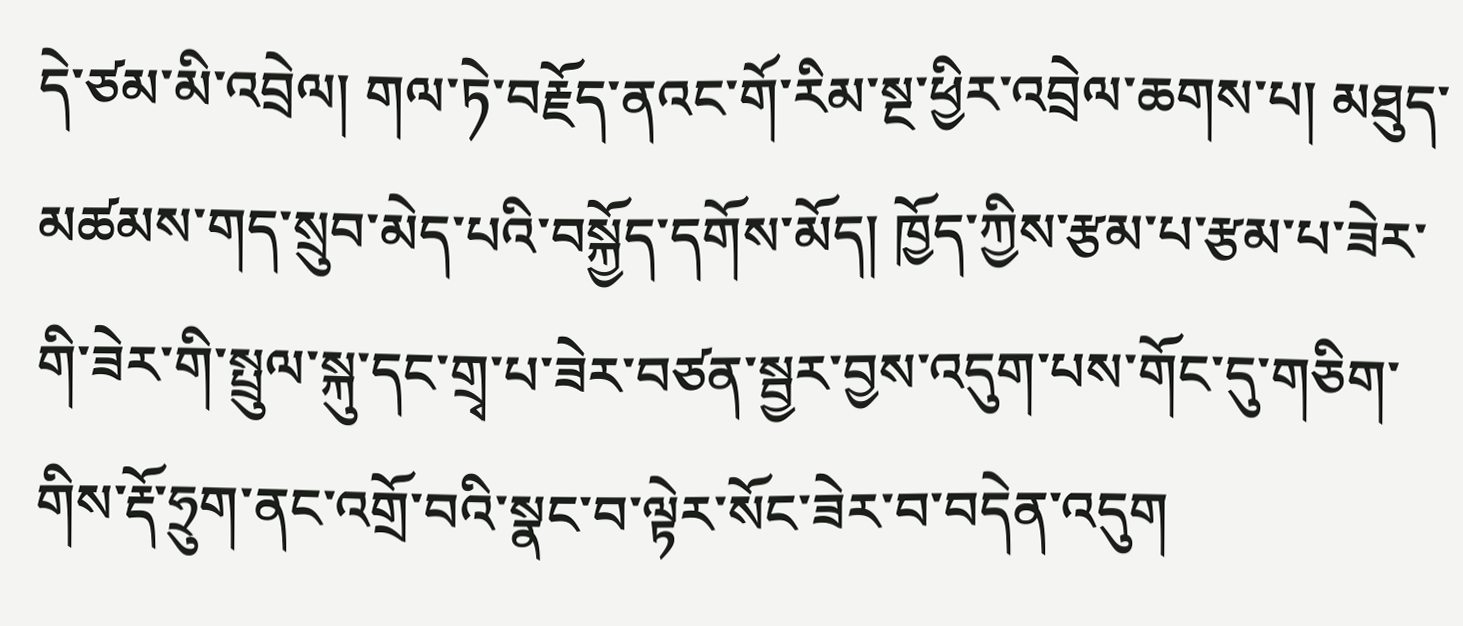དེ་ཙམ་མི་འབྲེལ། གལ་ཏེ་བརྗོད་ནའང་གོ་རིམ་སྔ་ཕྱིར་འབྲེལ་ཆགས་པ། མཐུད་མཚམས་གད་སྲུབ་མེད་པའི་བསྐྱོད་དགོས་མོད། ཁྱོད་ཀྱིས་རྩམ་པ་རྩམ་པ་ཟེར་གི་ཟེར་གི་སྤྲུལ་སྐུ་དང་གྲྭ་པ་ཟེར་བཙན་སྦྱར་བྱས་འདུག་པས་གོང་དུ་གཅིག་གིས་རྡོ་ཧྲུག་ནང་འགྲོ་བའི་སྣང་བ་ལྟེར་སོང་ཟེར་བ་བདེན་འདུག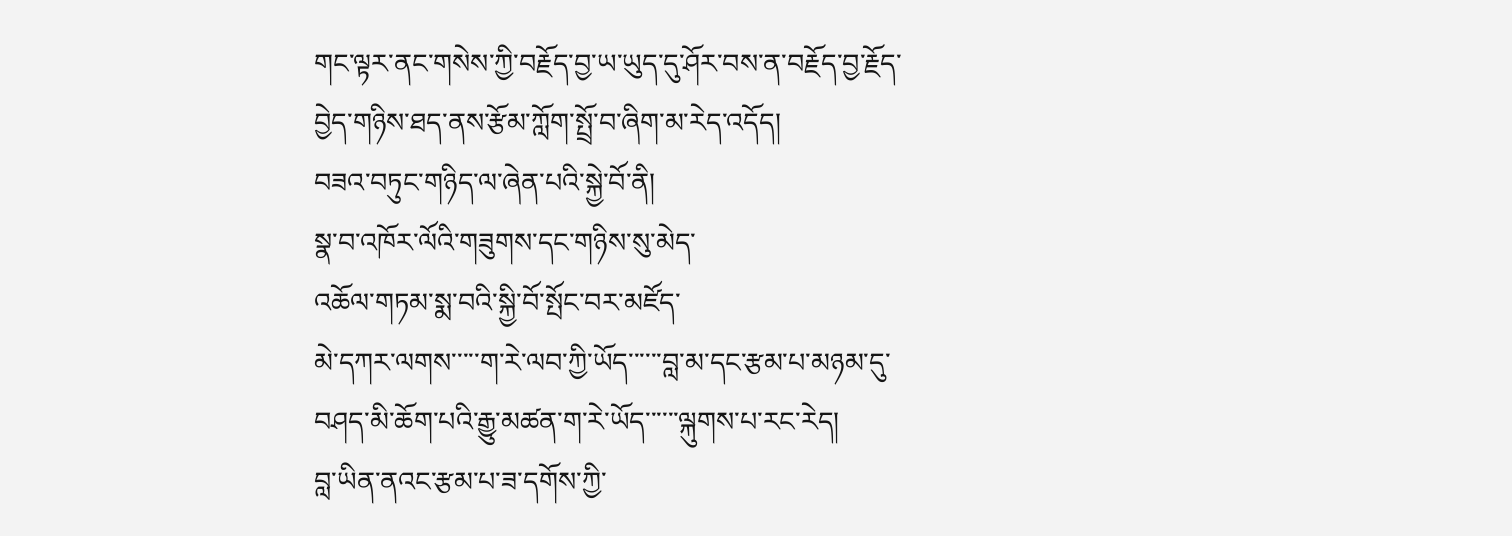གང་ལྟར་ནང་གསེས་ཀྱི་བརྗོད་བྱ་ཡ་ཡུད་དུ་ཤོར་བས་ན་བརྗོད་བྱ་རྗོད་བྱེད་གཉིས་ཐད་ནས་རྩོམ་ཀློག་སྤྲོ་བ་ཞིག་མ་རེད་འདོད།
བཟའ་བཏུང་གཉིད་ལ་ཞེན་པའི་སྐྱེ་བོ་ནི།
སྣ་བ་འཁོར་ལོའི་གཟུགས་དང་གཉིས་སུ་མེད་
འཆོལ་གཏམ་སྨ་བའི་སྐྱི་བོ་སྤོང་བར་མཛོད་
མེ་དཀར་ལགས་་་་་ག་རེ་ལབ་ཀྱི་ཡོད་་་་་་བླ་མ་དང་རྩམ་པ་མཉམ་དུ་བཤད་མི་ཆོག་པའི་རྒྱུ་མཚན་ག་རེ་ཡོད་་་་་་ལྐུགས་པ་རང་རེད།
བླ་ཡིན་ནའང་རྩམ་པ་ཟ་དགོས་ཀྱི་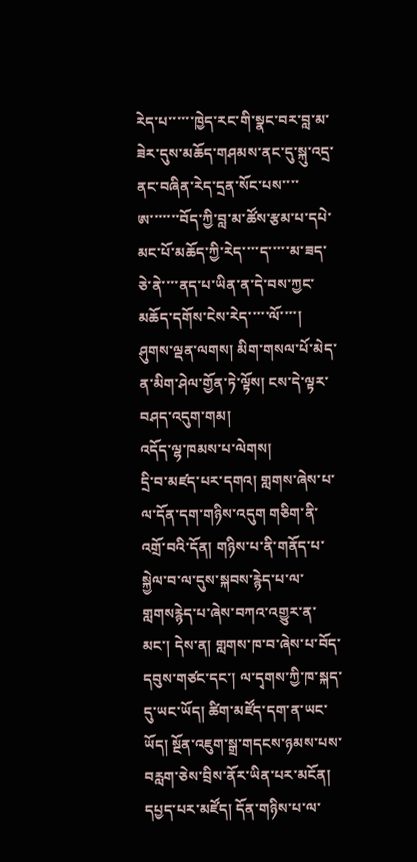རེད་པ་་་་་་ཁྱེད་རང་གི་སྣང་བར་བླ་མ་ཟེར་དུས་མཆོད་གཤམས་ནང་དུ་སྐུ་འདྲ་ནང་བཞིན་རེད་དྲན་སོང་པས་་་་ཨ་་་་་་་བོད་ཀྱི་བླ་མ་ཚོས་རྩམ་པ་དཔེ་མང་པོ་མཆོད་ཀྱི་རེད་་་་ད་་་་་མ་ཟད་ཅེ་ནེ་་་་ནད་པ་ཡིན་ན་དེ་བས་ཀྱང་མཆོད་དགོས་ངེས་རེད་་་་་ལོ་་་་།
ཤུགས་ལྡན་ལགས། མིག་གསལ་པོ་མེད་ན་མིག་ཤེལ་གྱོན་ཏེ་ལྟོས། ངས་དེ་ལྟར་བཤད་འདུག་གམ།
འདོད་ལྷ་ཁམས་པ་ལེགས།
དྲི་བ་མཛད་པར་དགའ། གླགས་ཞེས་པ་ལ་དོན་དག་གཉིས་འདུག གཅིག་ནི་འགྲོ་བའི་དོན། གཉིས་པ་ནི་གནོད་པ་སྐྱེལ་བ་ལ་དུས་སྐབས་རྙེད་པ་ལ་གླགསརྙེད་པ་ཞེས་བཀའ་འགྱུར་ན་མང་། དེས་ན། གླགས་ཁ་བ་ཞེས་པ་བོད་དབུས་གཙང་དང་། ལ་དྭགས་ཀྱི་ཁ་སྐད་དུ་ཡང་ཡོད། ཚིག་མཛོད་དག་ན་ཡང་ཡོད། སྔོན་འཇུག་སྒྲ་གདངས་ཉམས་པས་བརླག་ཅེས་བྲིས་ནོར་ཡིན་པར་མངོན། དཔྱད་པར་མཛོད། དོན་གཉིས་པ་ལ་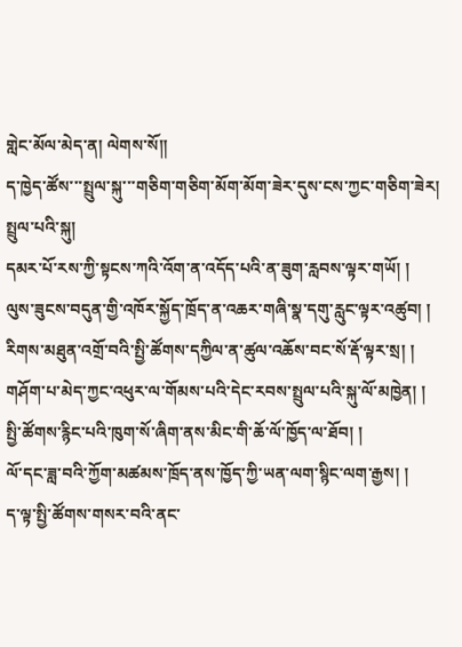གླེང་མོལ་མེད་ན། ལེགས་སོ།།
ད་ཁྱེད་ཚོས་་་སྤྲུལ་སྐུ་་་གཅིག་གཅིག་མོག་མོག་ཟེར་དུས་ངས་ཀྱང་གཅིག་ཟེར།
སྤྲུལ་པའི་སྐུ།
དམར་པོ་རས་ཀྱི་སྟངས་ཀའི་འོག་ན་འདོད་པའི་ན་ཟུག་རླབས་ལྟར་གཡོ། །
ལུས་ཟུངས་བདུན་གྱི་འཁོར་སྐྱོད་ཁྲོད་ན་འཆར་གཞི་སྣ་དགུ་རླུང་ལྟར་འཚུབ། །
རིགས་མཐུན་འགྲོ་བའི་སྤྱི་ཚོགས་དཀྱིལ་ན་ཚུལ་འཆོས་བང་སོ་རྡོ་ལྟར་སྲ། །
གཤོག་པ་མེད་ཀྱང་འཕུར་ལ་གོམས་པའི་དེང་རབས་སྤྲུལ་པའི་སྐུ་ལོ་མཁྱེན། །
སྤྱི་ཚོགས་རྙིང་པའི་ཁུག་སོ་ཞིག་ནས་མིང་གི་ཆོ་ལོ་ཁྱོད་ལ་ཐོབ། །
ལོ་དང་ཟླ་བའི་ཀྱོག་མཚམས་ཁྲོད་ནས་ཁྱོད་ཀྱི་ཡན་ལག་སྙིང་ལག་རྒྱས། །
ད་ལྟ་སྤྱི་ཚོགས་གསར་བའི་ནང་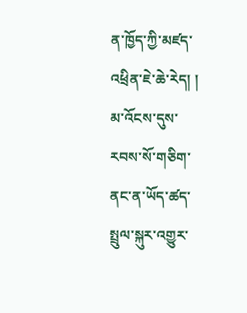ན་ཁྱོད་ཀྱི་མཛད་འཕྲིན་ཇེ་ཆེ་རེད། །
མ་འོངས་དུས་རབས་སོ་གཅིག་ནང་ན་ཡོད་ཚད་སྤྲུལ་སྐུར་འགྱུར་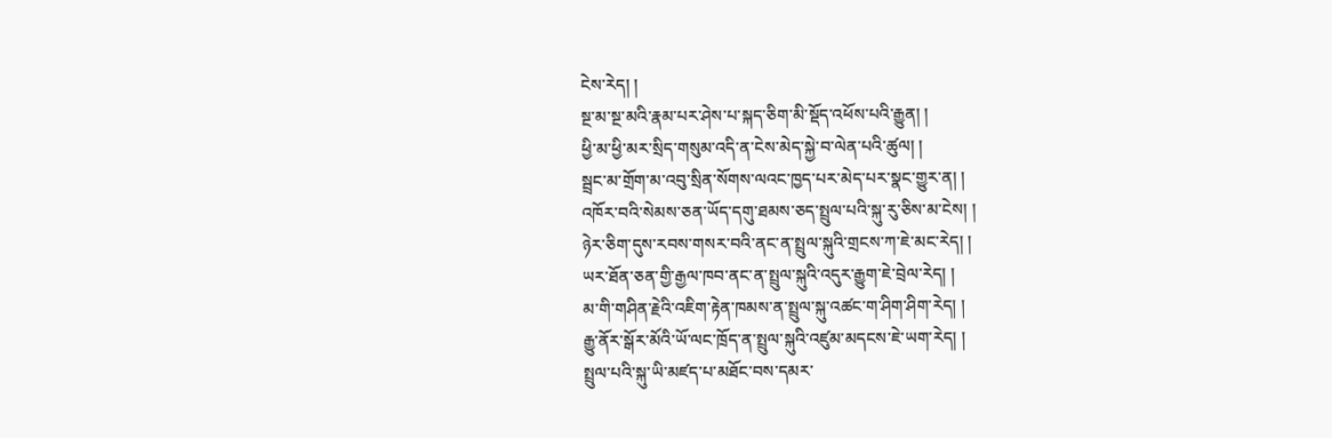ངེས་རེད། །
སྔ་མ་སྔ་མའི་རྣམ་པར་ཤེས་པ་སྐད་ཅིག་མི་སྡོད་འཕོས་པའི་རྒྱུན། །
ཕྱི་མ་ཕྱི་མར་སྲིད་གསུམ་འདི་ན་ངེས་མེད་སྐྱེ་བ་ལེན་པའི་ཚུལ། །
སྦྲང་མ་གྲོག་མ་འབུ་སྲིན་སོགས་ལའང་ཁྱད་པར་མེད་པར་སྣང་གྱུར་ན། །
འཁོར་བའི་སེམས་ཅན་ཡོད་དགུ་ཐམས་ཅད་སྤྲུལ་པའི་སྐུ་རུ་ཅིས་མ་ངེས། །
ཉེར་ཅིག་དུས་རབས་གསར་བའི་ནང་ན་སྤྲུལ་སྐུའི་གྲངས་ཀ་ཇེ་མང་རེད། །
ཡར་ཐོན་ཅན་གྱི་རྒྱལ་ཁབ་ནང་ན་སྤྲུལ་སྐུའི་འདུར་རྒྱུག་ཇེ་བྲེལ་རེད། །
མ་གི་གཤིན་རྗེའི་འཇིག་རྟེན་ཁམས་ན་སྤྲུལ་སྐུ་འཚང་ག་ཤིག་ཤིག་རེད། །
རྒྱུ་ནོར་སྒོར་མོའི་ཡོ་ལང་ཁྲོད་ན་སྤྲུལ་སྐུའི་འཛུམ་མདངས་ཇེ་ཡག་རེད། །
སྤྲུལ་པའི་སྐུ་ཡི་མཛད་པ་མཐོང་བས་དམར་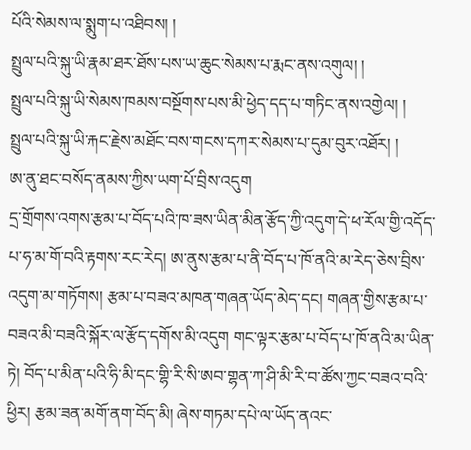པོའི་སེམས་ལ་སྨུག་པ་འཐིབས། །
སྤྲུལ་པའི་སྐུ་ཡི་རྣམ་ཐར་ཐོས་པས་ཡ་ཆུང་སེམས་པ་རྨང་ནས་འགུལ། །
སྤྲུལ་པའི་སྐུ་ཡི་སེམས་ཁམས་བསྔོགས་པས་མི་ཕྱེད་དད་པ་གཏིང་ནས་འགྱེལ། །
སྤྲུལ་པའི་སྐུ་ཡི་རྐང་རྗེས་མཐོང་བས་གངས་དཀར་སེམས་པ་དུམ་བུར་འཐོར། །
ཨ་ནུ་ཐང་བསོད་ནམས་ཀྱིས་ཡག་པོ་བྲིས་འདུག
དྲ་གྲོགས་འགས་རྩམ་པ་བོད་པའི་ཁ་ཟས་ཡིན་མིན་རྩོད་ཀྱི་འདུག་དེ་ཕ་རོལ་གྱི་འདོད་པ་ཧ་མ་གོ་བའི་རྟགས་རང་རེད། ཨ་ནུས་རྩམ་པ་ནི་བོད་པ་ཁོ་ནའི་མ་རེད་ཅེས་བྲིས་འདུག་མ་གཏོགས། རྩམ་པ་བཟའ་མཁན་གཞན་ཡོད་མེད་དང། གཞན་གྱིས་རྩམ་པ་བཟའ་མི་བཟའི་སྐོར་ལ་རྩོད་དགོས་མི་འདུག གང་ལྟར་རྩམ་པ་བོད་པ་ཁོ་ནའི་མ་ཡིན་ཏེ། བོད་པ་མིན་པའི་ཧི་མི་དང་གྷི་རི་སི་ཨབ་གྷན་ཀ་ཤི་མི་རི་བ་ཚོས་ཀྱང་བཟའ་བའི་ཕྱིར། རྩམ་ཟན་མགོ་ནག་བོད་མི། ཞེས་གཏམ་དཔེ་ལ་ཡོད་ནའང་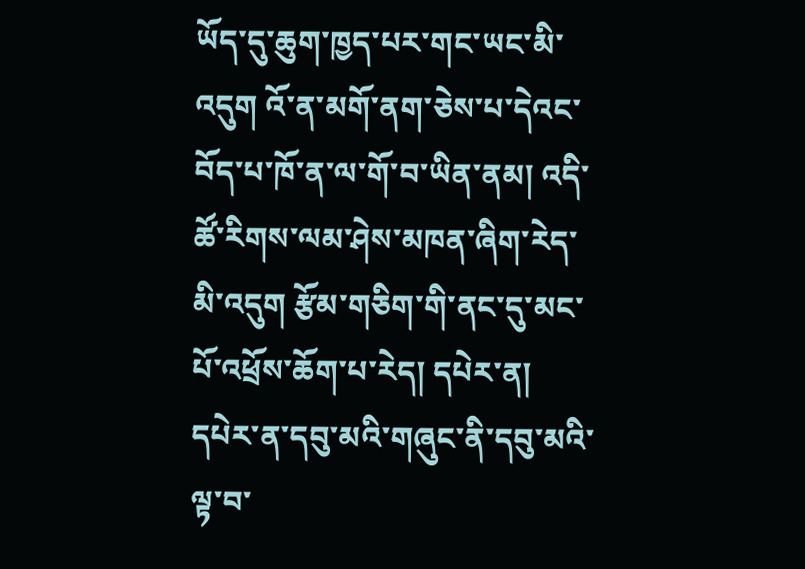ཡོད་དུ་ཆུག་ཁྱད་པར་གང་ཡང་མི་འདུག འོ་ན་མགོ་ནག་ཅེས་པ་དེའང་བོད་པ་ཁོ་ན་ལ་གོ་བ་ཡིན་ནམ། འདི་ཚོ་རིགས་ལམ་ཤེས་མཁན་ཞིག་རེད་མི་འདུག རྩོམ་གཅིག་གི་ནང་དུ་མང་པོ་འཕྲོས་ཆོག་པ་རེད། དཔེར་ན། དཔེར་ན་དབུ་མའི་གཞུང་ནི་དབུ་མའི་ལྟ་བ་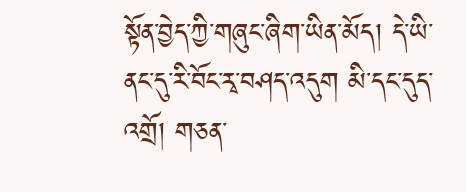སྟོན་བྱེད་ཀྱི་གཞུང་ཞིག་ཡིན་མོད། དེ་ཡི་ནང་དུ་རི་བོང་རྭ་བཤད་འདུག མི་དང་དུད་འགྲོ། གཅན་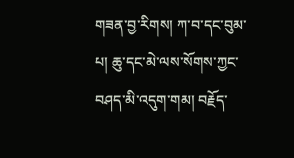གཟན་བྱ་རིགས། ཀ་བ་དང་བུམ་པ། ཆུ་དང་མེ་ལས་སོགས་ཀྱང་བཤད་མི་འདུག་གམ། བརྗོད་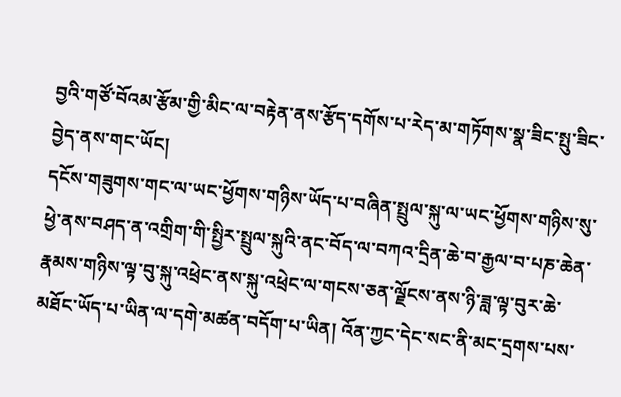བྱའི་གཙོ་བོའམ་རྩོམ་གྱི་མིང་ལ་བརྟེན་ནས་རྩོད་དགོས་པ་རེད་མ་གཏོགས་སྣ་ཟིང་སྤུ་ཟིང་བྱེད་ནས་གང་ཡོང།
དངོས་གཟུགས་གང་ལ་ཡང་ཕྱོགས་གཉིས་ཡོད་པ་བཞིན་སྤྲུལ་སྐུ་ལ་ཡང་ཕྱོགས་གཉིས་སུ་ཕྱེ་ནས་བཤད་ན་འགྲིག་གི་སྤྱིར་སྤྲུལ་སྐུའི་ནང་བོད་ལ་བཀའ་དྲིན་ཆེ་བ་རྒྱལ་བ་པཎ་ཆེན་རྣམས་གཉིས་ལྟ་བུ་སྐུ་འཕྲེང་ནས་སྐུ་འཕྲེང་ལ་གངས་ཅན་ལྗོངས་ནས་ཉི་ཟླ་ལྟ་བུར་ཆེ་མཐོང་ཡོད་པ་ཡིན་ལ་དགེ་མཚན་བདོག་པ་ཡིན། འོན་ཀྱང་དེང་སང་ནི་མང་དྲགས་པས་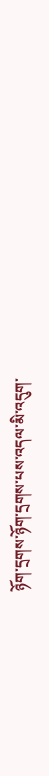ཉོག་དྲགས་ཉོག་དྲགས་པས་འདལ་མི་འདུག་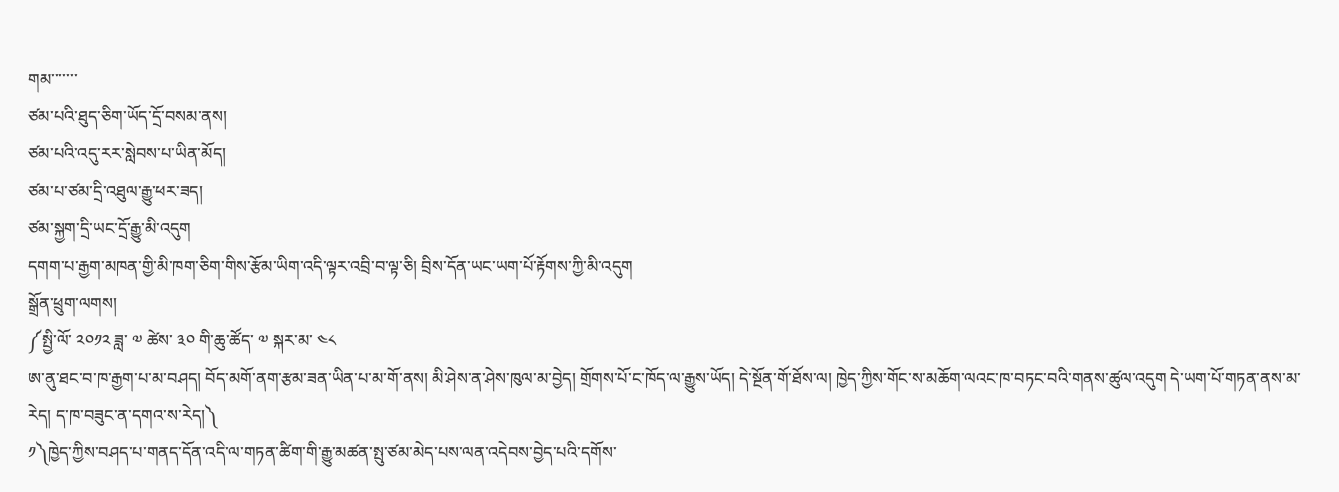གམ་་་་་་་
ཙམ་པའི་ཐུད་ཅིག་ཡོད་དྲོ་བསམ་ནས།
ཙམ་པའི་འདུ་རར་སླེབས་པ་ཡིན་མོད།
ཙམ་པ་ཙམ་དྲི་འཐུལ་རྒྱུ་ཕར་ཟད།
ཙམ་སྐྱག་དྲི་ཡང་དྲོ་རྒྱུ་མི་འདུག
དགག་པ་རྒྱག་མཁན་གྱི་མི་ཁག་ཅིག་གིས་རྩོམ་ཡིག་འདི་ལྟར་འབྲི་བ་ལྟ་ཅི། བྲིས་དོན་ཡང་ཡག་པོ་རྟོགས་ཀྱི་མི་འདུག
སྒྲོན་ཕྲུག་ལགས།
༼སྤྱི་ལོ་ ༢༠༡༢ ཟླ་ ༧ ཚེས་ ༣༠ གི་ཆུ་ཚོད་ ༧ སྐར་མ་ ༤༨
ཨ་ནུ་ཐང་བ་ཁ་རྒྱག་པ་མ་བཤད། བོད་མགོ་ནག་རྩམ་ཟན་ཡིན་པ་མ་གོ་ནས། མི་ཤེས་ན་ཤེས་ཁུལ་མ་བྱེད། གྲོགས་པོ་ང་ཁོད་ལ་རྒྱུས་ཡོད། དེ་སྔོན་གོ་ཐོས་ལ། ཁྱེད་ཀྱིས་གོང་ས་མཆོག་ལའང་ཁ་བཏང་བའི་གནས་ཚུལ་འདུག དེ་ཡག་པོ་གཏན་ནས་མ་རེད། ད་ཁ་བཟུང་ན་དགའ་ས་རེད།༽
༡༽ཁྱེད་ཀྱིས་བཤད་པ་གནད་དོན་འདི་ལ་གཏན་ཚིག་གི་རྒྱུ་མཚན་སྤུ་ཙམ་མེད་པས་ལན་འདེབས་བྱེད་པའི་དགོས་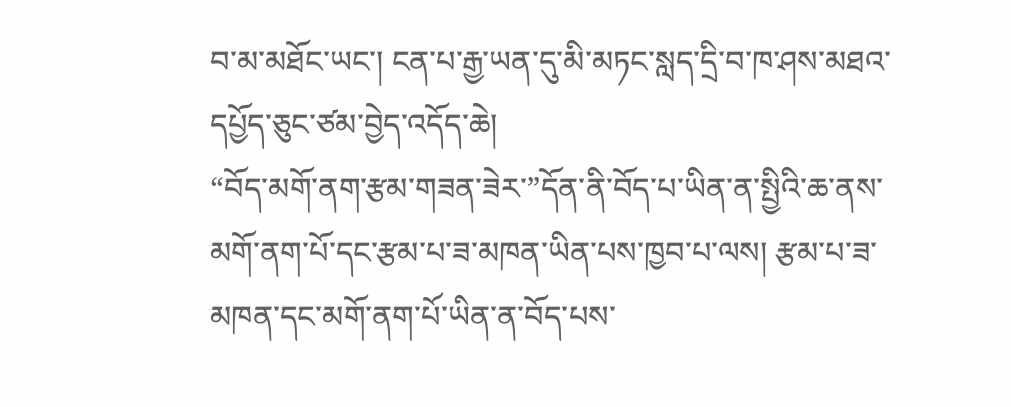བ་མ་མཐོང་ཡང་། ངན་པ་རྒྱ་ཡན་དུ་མི་མཏང་སླད་དྲི་བ་ཁ་ཤས་མཐའ་དཔྱོད་ཅུང་ཙམ་བྱེད་འདོད་ཆེ།
“བོད་མགོ་ནག་རྩམ་གཟན་ཟེར་”དོན་ནི་བོད་པ་ཡིན་ན་སྤྱིའི་ཆ་ནས་མགོ་ནག་པོ་དང་རྩམ་པ་ཟ་མཁན་ཡིན་པས་ཁྱབ་པ་ལས། རྩམ་པ་ཟ་མཁན་དང་མགོ་ནག་པོ་ཡིན་ན་བོད་པས་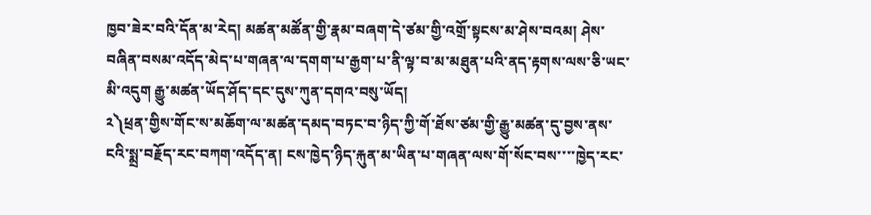ཁྱབ་ཟེར་བའི་དོན་མ་རེད། མཚན་མཚོན་གྱི་རྣམ་བཞག་དེ་ཙམ་གྱི་འགྲོ་སྟངས་མ་ཤེས་བའམ། ཤེས་བཞིན་བསམ་འདོད་མེད་པ་གཞན་ལ་དགག་པ་རྒྱག་པ་ནི་ལྟ་བ་མ་མཐུན་པའི་ནད་རྟགས་ལས་ཅི་ཡང་མི་འདུག རྒྱུ་མཚན་ཡོད་ཤོད་དང་དུས་ཀུན་དགའ་བསུ་ཡོད།
༢༽ཕྲན་གྱིས་གོང་ས་མཆོག་ལ་མཚན་དམད་བཏང་བ་ཉིད་ཀྱི་གོ་ཐོས་ཙམ་གྱི་རྒྱུ་མཚན་དུ་བྱས་ནས་ངའི་སྨྲ་བརྗོད་རང་བཀག་འདོད་ན། ངས་ཁྱེད་ཉིད་རྐུན་མ་ཡིན་པ་གཞན་ལས་གོ་སོང་བས་་་་ཁྱེད་རང་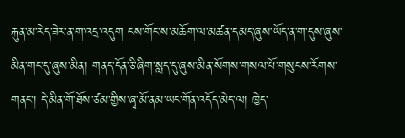རྐུན་མ་རེད་ཟེར་ན་ག་འདྲ་འདུག ངས་གོང་ས་མཆོག་ལ་མཚན་དམད་ཞུས་ཡོད་ན་ག་དུས་ཞུས་མིན་གང་དུ་ཞུས་མིན། གནད་དོན་ཅི་ཞིག་སླད་དུ་ཞུས་མིན་སོགས་གསལ་པོ་གསུངས་རོགས་གནང་། དེ་མིན་གོ་ཐོས་ཙམ་གྱིས་ཞྭ་མོ་ནམ་ཡང་གོན་འདོད་མེད་ལ། ཁྱེད་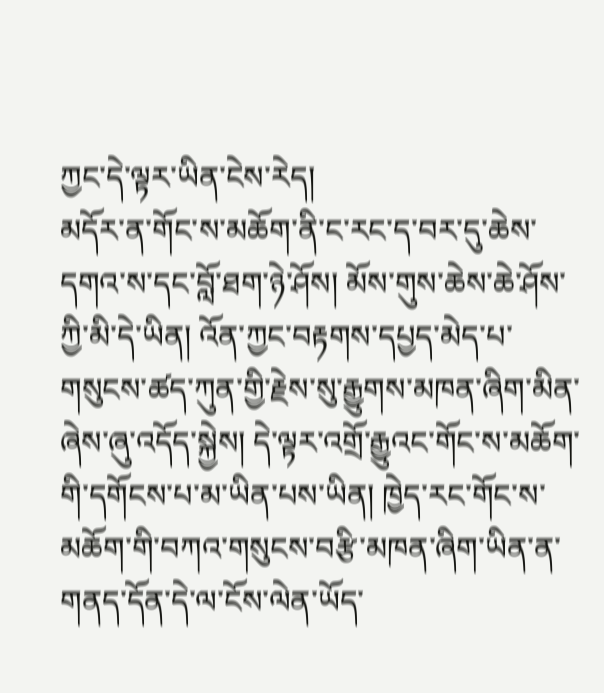ཀྱང་དེ་ལྟར་ཡིན་ངེས་རེད།
མདོར་ན་གོང་ས་མཆོག་ནི་ང་རང་ད་བར་དུ་ཆེས་དགའ་ས་དང་བློ་ཐག་ཉེ་ཤོས། མོས་གུས་ཆེས་ཆེ་ཤོས་ཀྱི་མི་དེ་ཡིན། འོན་ཀྱང་བརྟགས་དཔྱད་མེད་པ་གསུངས་ཚད་ཀུན་གྱི་རྗེས་སུ་རྒྱུགས་མཁན་ཞིག་མིན་ཞེས་ཞུ་འདོད་སྐྱེས། དེ་ལྟར་འགྲོ་རྒྱུའང་གོང་ས་མཆོག་གི་དགོངས་པ་མ་ཡིན་པས་ཡིན། ཁྱེད་རང་གོང་ས་མཆོག་གི་བཀའ་གསུངས་བརྩི་མཁན་ཞིག་ཡིན་ན་གནད་དོན་དེ་ལ་ངོས་ལེན་ཡོད་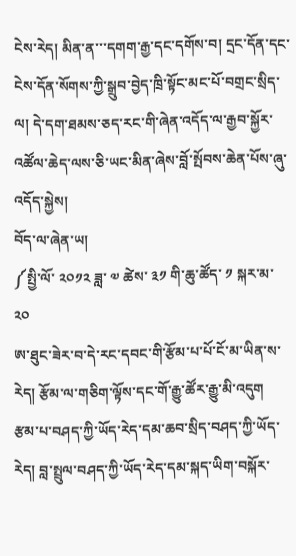ངེས་རེད། མིན་ན་་་དགག་རྒྱ་དང་དགོས་བ། དྲང་དོན་དང་ངེས་དོན་སོགས་ཀྱི་སྒྲུབ་བྱེད་ཁྲི་སྟོང་མང་པོ་བགྲང་སྲིད་ལ། དེ་དག་ཐམས་ཅད་རང་གི་ཞེན་འདོད་ལ་རྒྱབ་སྐྱོར་འཚོལ་ཆེད་ལས་ཅི་ཡང་མིན་ཞེས་བློ་སྤོབས་ཆེན་པོས་ཞུ་འདོད་སྐྱེས།
བོད་ལ་ཞེན་ཡ།
༼སྤྱི་ལོ་ ༢༠༡༢ ཟླ་ ༧ ཚེས་ ༣༡ གི་ཆུ་ཚོད་ ༡ སྐར་མ་ ༢༠
ཨ་ཐུང་ཟེར་བ་དེ་རང་དབང་གི་རྩོམ་པ་པོ་ངོ་མ་ཡིན་ས་རེད། རྩོམ་ལ་གཅིག་ལྟོས་དང་གོ་རྒྱུ་ཚོར་རྒྱུ་མི་འདུག རྩམ་པ་བཤད་ཀྱི་ཡོད་རེད་དམ་ཆབ་སྲིད་བཤད་ཀྱི་ཡོད་རེད། བླ་སྤྲུལ་བཤད་ཀྱི་ཡོད་རེད་དམ་སྐད་ཡིག་བསྐོར་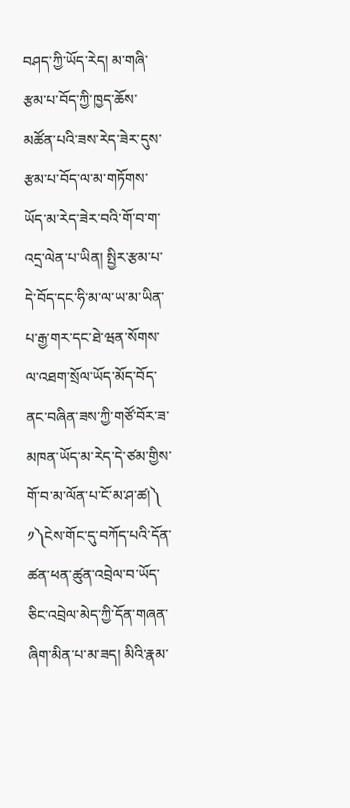བཤད་ཀྱི་ཡོད་རེད། མ་གཞི་རྩམ་པ་བོད་ཀྱི་ཁྱད་ཆོས་མཚོན་པའི་ཟས་རེད་ཟེར་དུས་རྩམ་པ་བོད་ལ་མ་གཏོགས་ཡོད་མ་རེད་ཟེར་བའི་གོ་བ་ག་འདྲ་ལེན་པ་ཡིན། སྤྱིར་རྩམ་པ་དེ་བོད་དང་ཧི་མ་ལ་ཡ་མ་ཡིན་པ་རྒྱ་གར་དང་ཐེ་ཝན་སོགས་ལ་འཐག་སྲོལ་ཡོད་མོད་བོད་ནང་བཞིན་ཟས་ཀྱི་གཙོ་བོར་ཟ་མཁན་ཡོད་མ་རེད་དེ་ཙམ་གྱིས་གོ་བ་མ་ལོན་པ་ངོ་མ་ཤ་ཚ།༽
༡༽ངེས་གོང་དུ་བཀོད་པའི་དོན་ཚན་ཕན་ཚུན་འབྲེལ་བ་ཡོད་ཅིང་འབྲེལ་མེད་ཀྱི་དོན་གཞན་ཞིག་མིན་པ་མ་ཟད། མིའི་རྣམ་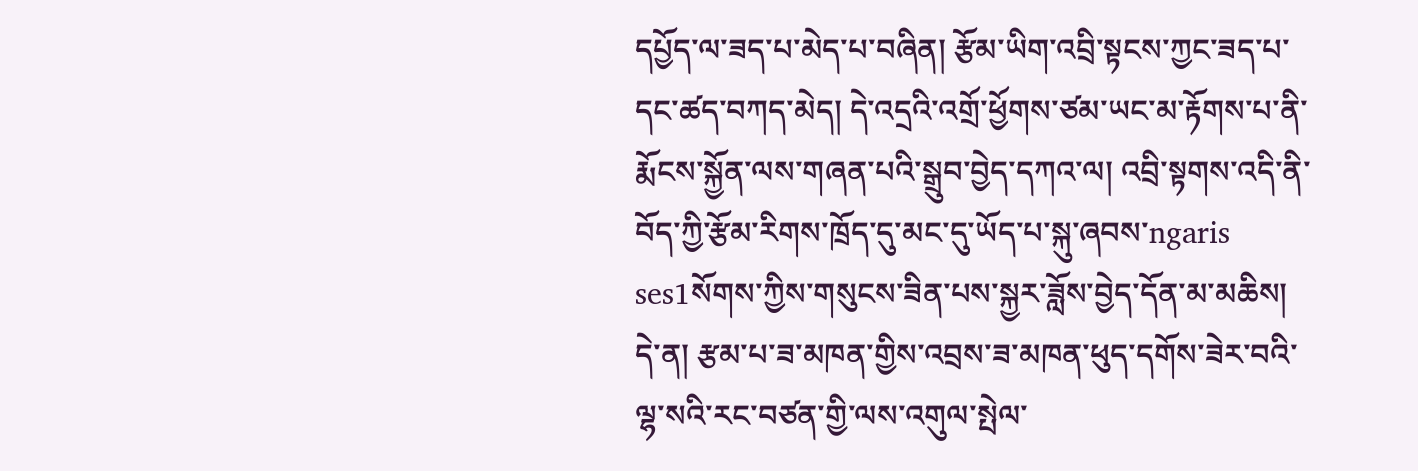དཔྱོད་ལ་ཟད་པ་མེད་པ་བཞིན། རྩོམ་ཡིག་འབྲི་སྟངས་ཀྱང་ཟད་པ་དང་ཚད་བཀད་མེད། དེ་འདྲའི་འགྲོ་ཕྱོགས་ཙམ་ཡང་མ་རྟོགས་པ་ནི་རྨོངས་སྐྱོན་ལས་གཞན་པའི་སྒྲུབ་བྱེད་དཀའ་ལ། འབྲི་སྟགས་འདི་ནི་བོད་ཀྱི་རྩོམ་རིགས་ཁྲོད་དུ་མང་དུ་ཡོད་པ་སྐུ་ཞབས་ngaris ses1སོགས་ཀྱིས་གསུངས་ཟིན་པས་སྐྱར་ཟློས་བྱེད་དོན་མ་མཆིས།
དེ་ན། རྩམ་པ་ཟ་མཁན་གྱིས་འབྲས་ཟ་མཁན་ཕུད་དགོས་ཟེར་བའི་ལྷ་སའི་རང་བཙན་གྱི་ལས་འགུལ་སྤེལ་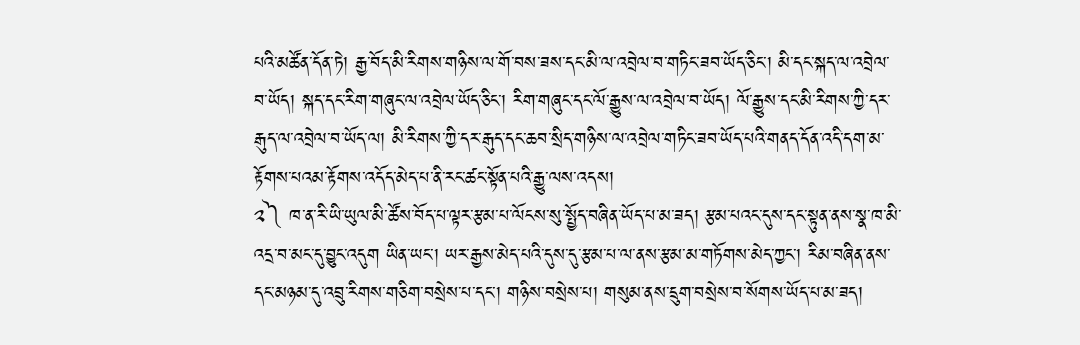པའི་མཚོན་དོན་ཏེ། རྒྱ་བོད་མི་རིགས་གཉིས་ལ་གོ་བས་ཟས་དང་མི་ལ་འབྲེལ་བ་གཏིང་ཟབ་ཡོད་ཅིང་། མི་དང་སྐད་ལ་འབྲེལ་བ་ཡོད། སྐད་དང་རིག་གཞུང་ལ་འབྲེལ་ཡོད་ཅིང་། རིག་གཞུང་དང་ལོ་རྒྱུས་ལ་འབྲེལ་བ་ཡོད། ལོ་རྒྱུས་དང་མི་རིགས་ཀྱི་དར་རྒུད་ལ་འབྲེལ་བ་ཡོད་ལ། མི་རིགས་ཀྱི་དར་རྒུད་དང་ཆབ་སྲིད་གཉིས་ལ་འབྲེལ་གཏིང་ཟབ་ཡོད་པའི་གནད་དོན་འདི་དག་མ་རྟོགས་པའམ་རྟོགས་འདོད་མེད་པ་ནི་རང་ཚང་སྟོན་པའི་རྒྱུ་ལས་འདས།
༢༽ ཁ་ན་རི་ཡི་ཡུལ་མི་ཚོས་བོད་པ་ལྟར་རྩམ་པ་ལོངས་སུ་སྤྱོད་བཞིན་ཡོད་པ་མ་ཟད། རྩམ་པའང་དུས་དང་སྟུན་ནས་སྣ་ཁ་མི་འདྲ་བ་མང་དུ་བྱུང་འདུག ཡིན་ཡང་། ཡར་རྒྱས་མེད་པའི་དུས་དུ་རྩམ་པ་ལ་ནས་རྩམ་མ་གཏོགས་མེད་ཀྱང་། རིམ་བཞིན་ནས་དང་མཉམ་དུ་འབྲུ་རིགས་གཅིག་བསྲེས་པ་དང་། གཉིས་བསྲེས་པ། གསུམ་ནས་དྲུག་བསྲེས་བ་སོགས་ཡོད་པ་མ་ཟད།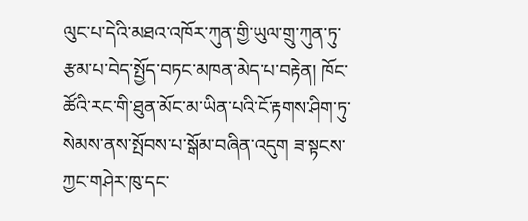ལུང་པ་དེའི་མཐའ་འཁོར་ཀུན་གྱི་ཡུལ་གྲུ་ཀུན་ཏུ་རྩམ་པ་བེད་སྤྱོད་བཏང་མཁན་མེད་པ་བརྟེན། ཁོང་ཚོའི་རང་གི་ཐུན་མོང་མ་ཡིན་པའི་ངོ་རྟགས་ཤིག་ཏུ་སེམས་ནས་སྤོབས་པ་སྒོམ་བཞིན་འདུག ཟ་སྟངས་ཀྱང་གཤེར་ཁུ་དང་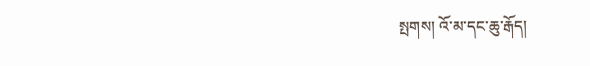སྤགས། འོ་མ་དང་ཆུ་རྒོད།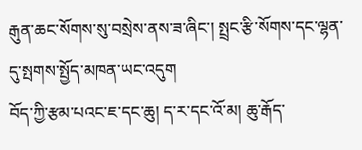རྒུན་ཆང་སོགས་སུ་བསྲེས་ནས་ཟ་ཞིང་། སྤྲང་རྩི་སོགས་དང་ལྷན་དུ་སྤགས་སྤྱོད་མཁན་ཡང་འདུག
བོད་ཀྱི་རྩམ་པའང་ཇ་དང་ཆུ། ད་ར་དང་འོ་མ། ཆུ་རྒོད་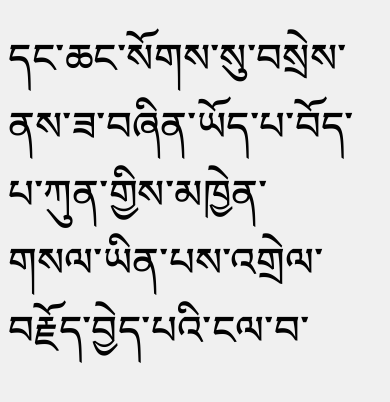དང་ཆང་སོགས་སུ་བསྲེས་ནས་ཟ་བཞིན་ཡོད་པ་བོད་པ་ཀུན་གྱིས་མཁྱེན་གསལ་ཡིན་པས་འགྲེལ་བརྗོད་བྱེད་པའི་ངལ་བ་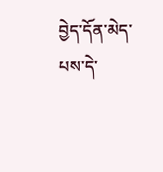བྱེད་དོན་མེད་པས་དེ་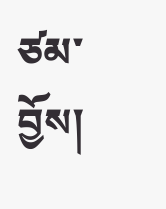ཙམ་བྱོས།